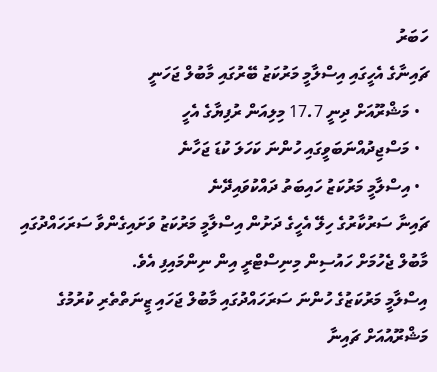ހަބަރު
ޗައިނާގެ އެހީގައި އިސްލާމީ މަރުކަޒު ބޭރުގައި މާބުލް ޖަހަނީ
  • މަޝްރޫއަށް ދިނީ 17.7 މިލިއަން ރުފިޔާގެ އެހީ
  • މަސްޖިދުއްނަބަވީގައި ހުންނަ ކަހަލަ ކުޑަ ޖަހާނެ
  • އިސްލާމީ މަރުކަޒު ހައިބަތު ދައްކުވައިދޭނެ
ޗައިނާ ސަރުކާރުގެ ހިލޭ އެހީގެ ދަށުން އިސްލާމީ މަރުކަޒު ވަށައިގެންވާ ސަރަހައްދުގައި މާބުލް ޖެހުމަށް ހައުސިން މިނިސްޓްރީ އިން ނިންމައިފި އެވެ.
އިސްލާމީ މަރުކަޒުގެ ހުންނަ ސަރަހައްދުގައި މާބުލް ޖަހައި ޒީނަތްތެރި ކުރުމުގެ މަޝްރޫއުއަށް ޗައިނާ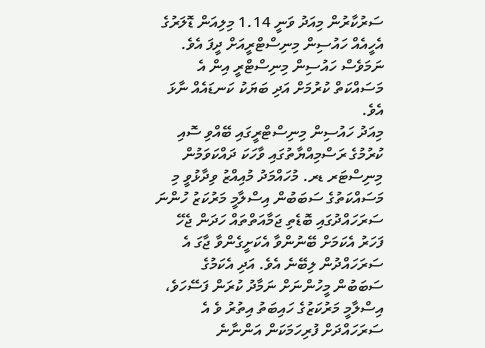ސަރުކާރުން މިއަދު ވަނީ 1.14 މިލިއަން ޑޮލަރުގެ އެހީއެއް ހައުސިން މިނިސްޓްރީއަށް ދީފަ އެވެ. ނަމަވެސް ހައުސިން މިނިސްޓްރީ އިން އެ މަސައްކަތް ކުރުމަށް އަދި ބަޔަކު ކަނޑައެއް ނާޅަ އެވެ.
މިއަދު ހައުސިން މިނިސްޓްރީގައި ބޭއްވި ސޮއި ކުރުމުގެ ރަސްމިއްޔާތުގައި ވާހަކަ ދައްކަވަމުން މިނިސްޓަރ ޑރ. މުހައްމަދު މުއިއްޒު ވިދާޅުވީ މި މަސައްކަތުގެ ސަބަބުން އިސްލާމީ މަރުކަޒު ހުންނަ ސަރަހައްދުގައި ބޮޑެތި ޖަމާއަތްތައް ހަދަން ޖެހޭ ފަހަރު އެކަމަށް ބޭނުންވާ އެކަށީގެންވާ ޖާގަ އެ ސަރަހައްދުން ލިބޭނެ އެވެ. އަދި އެކަމުގެ ސަބަބުން މީހުންނަށް ނަމާދު ކުރަން ފަސޭހަވެ، އިސްލާމީ މަރުކަޒުގެ ހައިބަތު އިތުރު ވެ އެ ސަރަހައްދަށް ފުރިހަމަކަން އަންނާނެ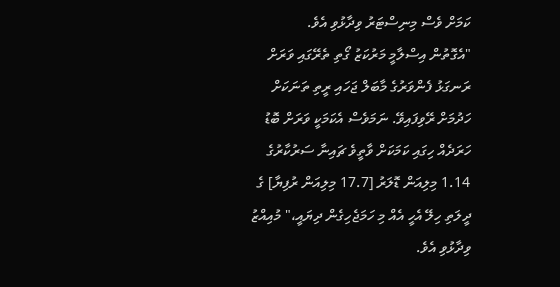ކަމަށް ވެސް މިނިސްޓަރު ވިދާޅުވި އެވެ.
"އެގޮތުން އިސްލާމީ މަރުކަޒު ގޯތި ތެރޭގައި ވަރަށް ރަނގަޅު ފެންވަރުގެ މާބަލް ޖަހައި ރީތި ތަނަކަށް ހަދުމަށް ރޭވިފައިވޭ. ނަމަވެސް އެކަމަކީ ވަރަށް ބޮޑު ހަރަދެއް ހިގައި ކަމަކަށް ވާތީވެ ޗައިނާ ސަރުކާރުގެ 1.14 މިލިއަން ޑޮލަރު [17.7 މިލިއަން ރުފިޔާ] ގެ ދީލަތި ހިލޭ އެހީ އެއް މި ހަމަޖެހިގެން ދިޔައީ،" މުއިއްޒު ވިދާޅުވި އެވެ.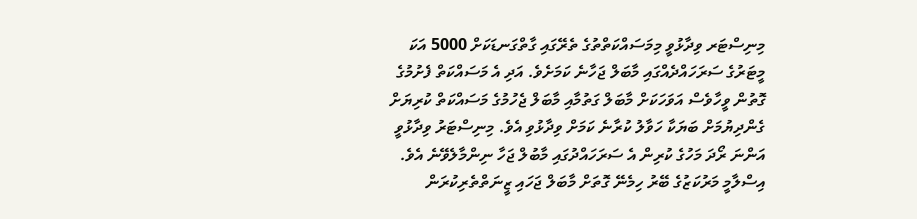މިނިސްޓަރ ވިދާޅުވީ މިމަސައްކަތްތުގެ ތެރޭގައި ގާތްގަނޑަކަށް 5000 އަކަ މީޓަރުގެ ސަރަހައްދެއްގައި މާބަލް ޖަހާނެ ކަމަށެވެ. އަދި އެ މަސައްކަތް ފެށުމުގެ ގޮތުން ވީހާވެސް އަވަހަކަށް މާބަލް ގަތުމާއި މާބަލް ޖެހުމުގެ މަސައްކަތް ކުރިޔަށް ގެންދިޔުމަށް ބަޔަކާ ހަވާލު ކުރާނެ ކަމަށް ވިދާޅުވި އެވެ. މިނިސްޓަރު ވިދާޅުވީ އަންނަ ރޯދަ މަހުގެ ކުރިން އެ ސަރަހައްދުގައި މާބުލް ޖަހާ ނިންމާލެވޭނެ އެވެ.
އިސްލާމީ މަރުކަޒުގެ ބޭރު ހިމެނޭ ގޮތަށް މާބަލް ޖަހައި ޒީނަތްތެރިކުރަން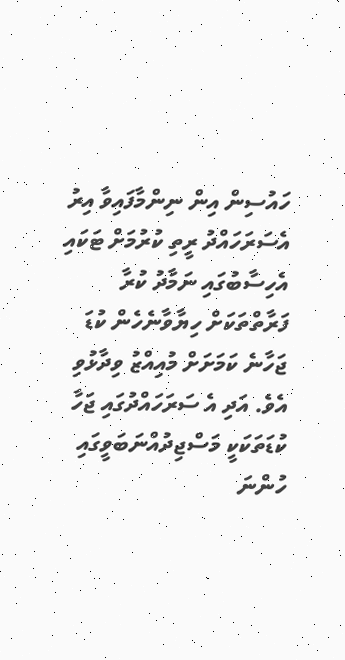ހައުސިން އިން ނިންމާފައިވާ އިރު އެސަރަހައްދު ރީތި ކުރުމަށް ޓަކައި އެހިސާބުގައި ނަމާދު ކުރާ ފަރާތްތަކަށް ހިޔާވާނެހެން ކުޑަ ޖަހާނެ ކަމަށަށް މުއިއްޒު ވިދާޅުވި އެވެ. އަދި އެ ސަރަހައްދުގައި ޖަހާ ކުޑަތަކަކީ މަސްޖިދުއްނަބަވީގައި ހުންނަ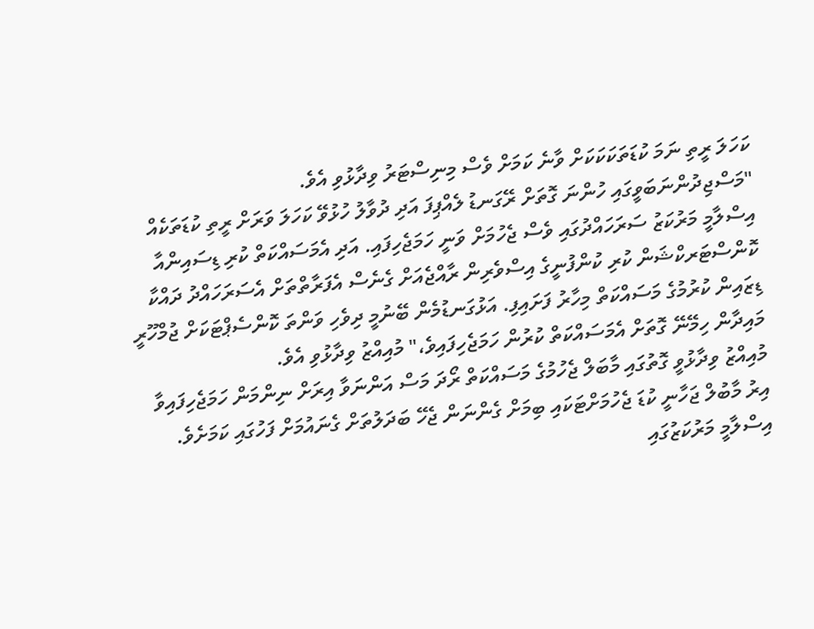ކަހަލަ ރީތި ނަމަ ކުޑަތަކަކަކަށް ވާނެ ކަމަށް ވެސް މިނިސްޓަރު ވިދާޅުވި އެވެ.
"މަސްޖިދުންނަބަވީގައި ހުންނަ ގޮތަށް ރޭގަނޑު ލެއްޕިފަ އަދި ދުވާލު ހުޅުވޭ ކަހަލަ ވަރަށް ރީތި ކުޑަތަކެއް އިސްލާމީ މަރުކަޒު ސަރަހައްދުގައި ވެސް ޖެހުމަށް ވަނީ ހަމަޖެހިފައި. އަދި އެމަސައްކަތް ކުރި ޑިސައިންއާ ކޮންސްޓަރކްޝަން ކުރި ކުންފުނީގެ އިސްވެރިން ރާއްޖެއަށް ގެނެސް އެފަރާތްތަށް އެސަރަހައްދު ދައްކާ ޑިޒައިން ކުރުމުގެ މަސައްކަތް މިހާރު ފަށައިފި. އަޅުގަނޑުމެން ބޭނުމީ ދިވެހި ވަންތަ ކޮންސެޕްޓަކަށް ޖުމްހޫރީ މައިދާން ހިމޭނޭ ގޮތަށް އެމަސައްކަތް ކުރުން ހަމަޖެހިފައިވެ،" މުއިއްޒު ވިދާޅުވި އެވެ.
މުއިއްޒު ވިދާޅުވީ ގޮތުގައި މާބަލް ޖެހުމުގެ މަސައްކަތް ރޯދަ މަސް އަންނަވާ އިރަށް ނިންމަން ހަމަޖެހިފައިވާ އިރު މާބުލް ޖަހާނީ ކުޑަ ޖެހުމަށްޓަކައި ބިމަށް ގެންނަން ޖެހޭ ބަދަލުތަށް ގެނައުމަށް ފަހުގައި ކަމަށެވެ.
އިސްލާމީ މަރުކަޒުގައި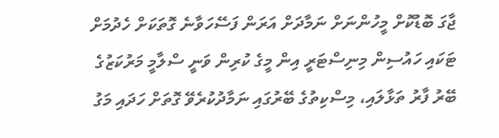ޖާގަ ބޮޑުކޮށް މީހުންނަށް ނަމާދަށް އަރަން ފަސޭހަވާނެ ގޮތަކަށް ހެދުމަށް ޓަކައި ހައުސިން މިނިސްޓަރީ އިން މީގެ ކުރިން ވަނީ ސްލާމީ މަރުކަޒުގެ ބޭރު ފާރު ތަޅާލައި، މިސްކިތުގެ ބޭރުގައި ނަމާދުކުރެވޭ ގޮތަށް ހަދައި މަގު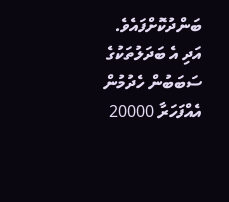ބަންދުކޮށްފައެވެ. އަދި އެ ބަދަލުތަކުގެ ސަބަބުން ހެދުމުން އެއްފަހަރާ 20000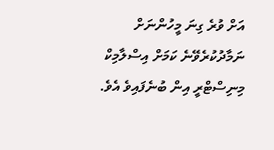އަށް ވުރެ ގިނަ މީހުންނަށް ނަމާދުކުރެވޭނެ ކަމަށް އިސްލާމިކް މިނިސްޓްރީ އިން ބުނެފައިވެ އެވެ.